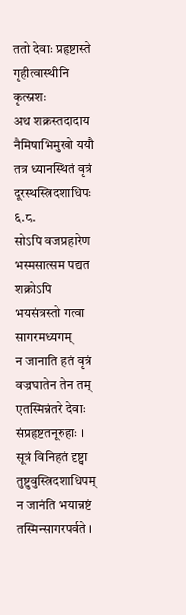ततो देवाः प्रहृष्टास्ते गृहीत्वास्थीनि कृत्स्नशः
अथ शक्रस्तदादाय नैमिषाभिमुखो ययौ
तत्र ध्यानस्थितं वृत्रं दूरस्थस्त्रिदशाधिपः ६.८.
सोऽपि वजप्रहारेण भस्मसात्सम पद्यत
शक्रोऽपि भयसंत्रस्तो गत्वा सागरमध्यगम्
न जानाति हतं वृत्रं वज्रघातेन तेन तम्
एतस्मिन्नंतरे देवाः संप्रहृष्टतनूरुहाः । सूत्रं विनिहतं दृष्ट्वा तुष्टुवुस्त्रिदशाधिपम्
न जानंति भयान्नष्टं तस्मिन्सागरपर्वते ।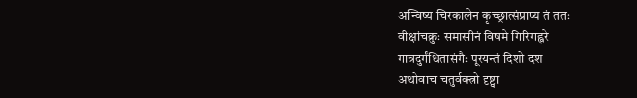अन्विष्य चिरकालेन कृच्छ्रात्संप्राप्य तं ततः
वीक्षांचक्रुः समासीनं विषमे गिरिगह्वरे
गात्रदुर्गंधितासंगैः पूरयन्तं दिशो दश
अथोवाच चतुर्वक्त्रो दृष्ट्वा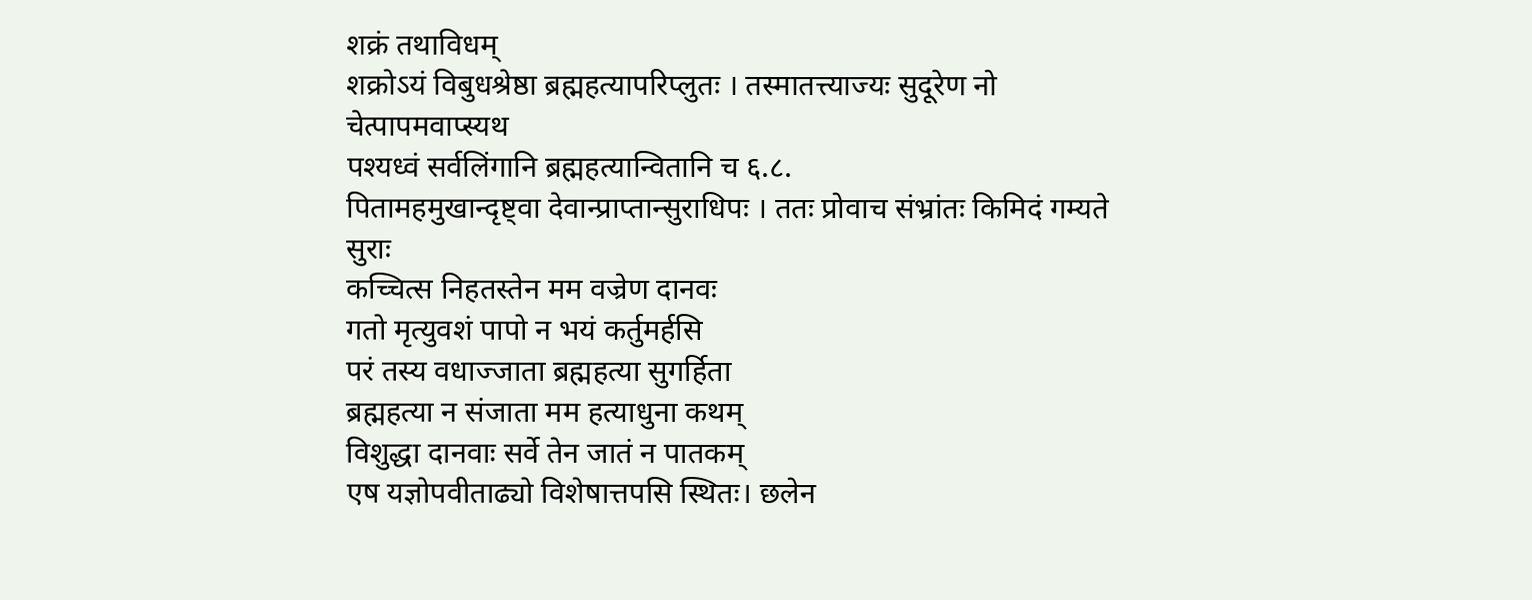शक्रं तथाविधम्
शक्रोऽयं विबुधश्रेष्ठा ब्रह्महत्यापरिप्लुतः । तस्मातत्त्याज्यः सुदूरेण नो चेत्पापमवाप्स्यथ
पश्यध्वं सर्वलिंगानि ब्रह्महत्यान्वितानि च ६.८.
पितामहमुखान्दृष्ट्वा देवान्प्राप्तान्सुराधिपः । ततः प्रोवाच संभ्रांतः किमिदं गम्यते सुराः
कच्चित्स निहतस्तेन मम वज्रेण दानवः
गतो मृत्युवशं पापो न भयं कर्तुमर्हसि
परं तस्य वधाज्जाता ब्रह्महत्या सुगर्हिता
ब्रह्महत्या न संजाता मम हत्याधुना कथम्
विशुद्धा दानवाः सर्वे तेन जातं न पातकम्
एष यज्ञोपवीताढ्यो विशेषात्तपसि स्थितः। छलेन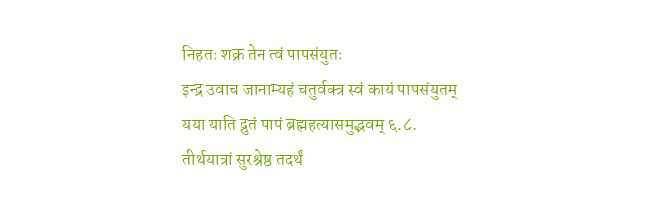निहतः शक्र तेन त्वं पापसंयुतः
इन्द्र उवाच जानाम्यहं चतुर्वक्त्र स्वं कायं पापसंयुतम्
यया याति द्रुतं पापं ब्रह्महत्यासमुद्भवम् ६.८.
तीर्थयात्रां सुरश्रेष्ठ तदर्थं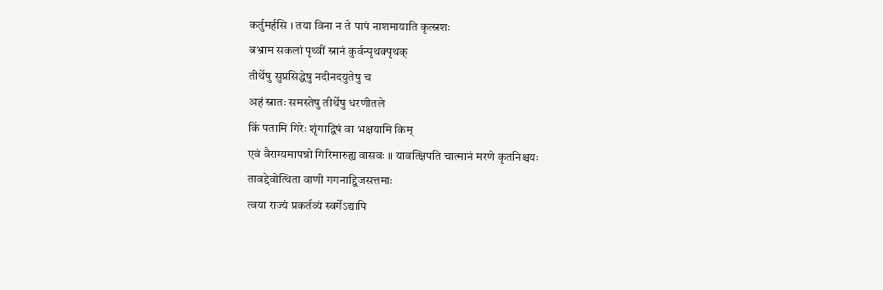कर्तुमर्हसि । तया विना न ते पापं नाशमायाति कृत्स्नशः
बभ्राम सकलां पृथ्वीं स्नानं कुर्वन्पृथक्पृथक्
तीर्थेषु सुप्रसिद्धेषु नदीनदयुतेषु च
अहं स्नातः समस्तेषु तीर्थेषु धरणीतले
किं पतामि गिरेः शृंगाद्विषं वा भक्षयामि किम्
एवं वैराग्यमापन्नो गिरिमारुह्य वासवः ॥ यावत्क्षिपति चात्मानं मरणे कृतनिश्चयः
तावद्देवोत्थिता वाणी गगनाद्द्विजसत्तमाः
त्वया राज्यं प्रकर्तव्यं स्वर्गेऽद्यापि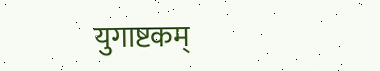युगाष्टकम्